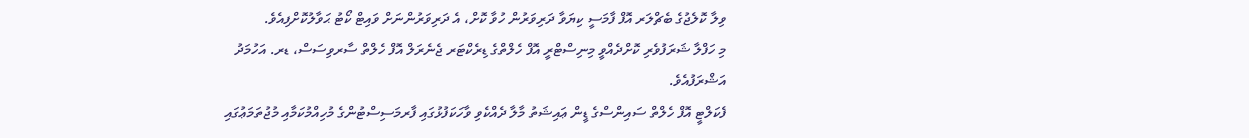ވިލާ ކޮލެޖުގެ ބެޗްލަރ އޮފް ފާމަސީ ކިޔަވާ ދަރިވަރުން ހުވާ ކޮށް، އެ ދަރިވަރުންނަށް ވައިޓް ކޯޓު ޙަވާލުކޮށްފިއެވެ.
މި ހަފްލާ ޝަރަފުވެރި ކޮށްދެއްވީ މިނިސްޓްރީ އޮފް ހެލްތްގެ ޑިރެކްޓަރ ޖެނެރަލް އޮފް ހެލްތް ސާރވިސަސް، ޑރ. އަހުމަދު އަޝްރަފުއެވެ.
ފެކަލްޓީ އޮފް ހެލްތް ސައިންސްގެ ޑީން ޢައިޝަތު މާލާ ދެއްކެވި ވާހަކަފުޅުގައި ފާރމަސިސްޓުންގެ މުހިއްމުކަމާއި މުޖުތަމަޢުގައި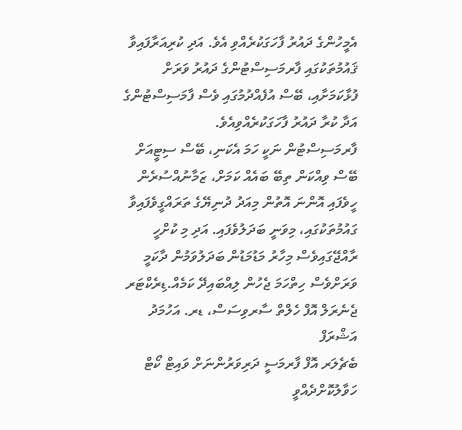އެމީހުންގެ ދައުރު ފާހަގަކުރެއްވި އެވެ. އަދި ކުރިއަރާފައިވާ ޤައުމުތަކުގައި ފާރމަސިސްޓުންގެ ދައުރު ވަރަށް ފުޅާކަމަށާއި، ބޭސް އުފެއްދުމުގައި ވެސް ފާމަސިސްޓުންގެ އަދާ ކުރާ ދައުރު ފާހަގަކުރެއްވިއެވެ.
ފާރމަސިސްޓުން ނަކީ ހަމަ އެކަނި، ބޭސް ސިޓީއަށް ބޭސް ވިއްކަން ތިބޭ ބައެއް ކަމަށް، ޒަމާނުއްސުރެން ހީވެފައި އޮންނަ އޮތުން މިއަދު ދުނިޔޭގެ ތަރައްގީވެފައިވާ ގައުމުތަކުގައި، މިވަނީ ބަދަލުވެފައި. އަދި މި ކުށްހީ ރާއްޖޭގައިވެސް މިހާރު މަޑުމަޑުން ބަދަލުވަމުން ދާކަމީ ވަރަށްވެސް ހިތްހަމަ ޖެހުން ލިއްބައިދޭ ކަމެއް.ޑިރެކްޓަރ ޖެނެރަލް އޮފް ހެލްތް ސާރވިސަސް، ޑރ. އަހުމަދު އަޝްރަފް
ބެޗެލަރ އޮފް ފާރމަސީ ދަރިވަރުންނަށް ވައިޓް ކޯޓް ހަވާލުކޮށްދެއްވީ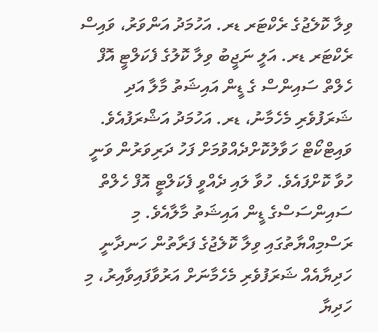ވިލާ ކޮލެޖުގެ ރެކްޓަރ ޑރ. އަހުމަދު އަންވަރު، ވައިސް ރެކްޓަރ ޑރ. އަލީ ނަޖީބު ވިލާ ކޮލުގެ ފެކަލްޓީ އޮފް ހެލްތް ސައިންސް ގެ ޑީން އައިޝަތު މާލާ އަދި ޝަރަފުވެރި މެހެމާނު، ޑރ. އަހުމަދު އަޝްރަފުއެވެ.
ވައިޓްކޯޓް ހަވާލުކޮށްދެއްވުމަށް ފަހު ދަރިވަރުން ވަނީ ހުވާ ކޮށްފައެވެ. ހުވާ ލައި ދެއްވީ ފެކަލްޓީ އޮފް ހެލްތް ސައިންސަސްގެ ޑީން އައިޝަތު މާލާއެވެ. މި ރަސްމިއްޔާތުގައި ވިލާ ކޮލެޖުގެ ފަރާތުން ހަނދާނީ ހަދިޔާއެއް ޝަރަފުވެރި މެހެމާނަށް އަރުވާފައިވާއިރު، މި ހަދިޔާ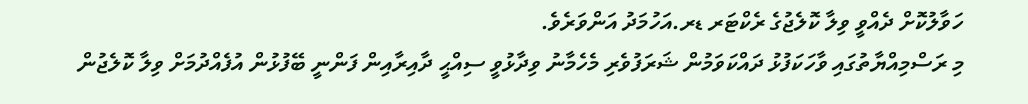ހަވާލުކޮށް ދެއްވީ ވިލާ ކޮލެޖުގެ ރެކްޓަރ ޑރ.އަހުމަދު އަންވަރެވެ.
މި ރަސްމިއްޔާތުގައި ވާހަކަފުޅު ދައްކަވަމުން ޝަރަފުވެރި މެހެމާނު ވިދާޅުވީ ސިއްޙީ ދާއިރާއިން ފަންނީ ބޭފުޅުން އުފެއްދުމަށް ވިލާ ކޮލެޖުން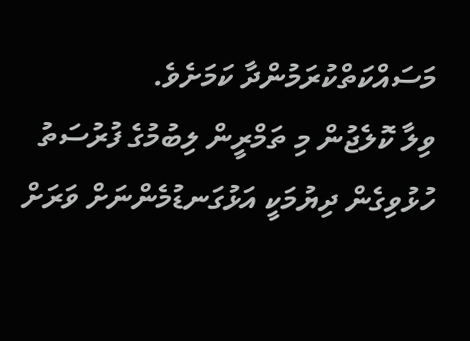މަސައްކަތްކުރަމުންދާ ކަމަށެވެ.
ވިލާ ކޮލެޖުން މި ތަމްރީން ލިބުމުގެ ފުރުސަތު ހުޅުވިގެން ދިޔުމަކީ އަޅުގަނޑުމެންނަށް ވަރަށް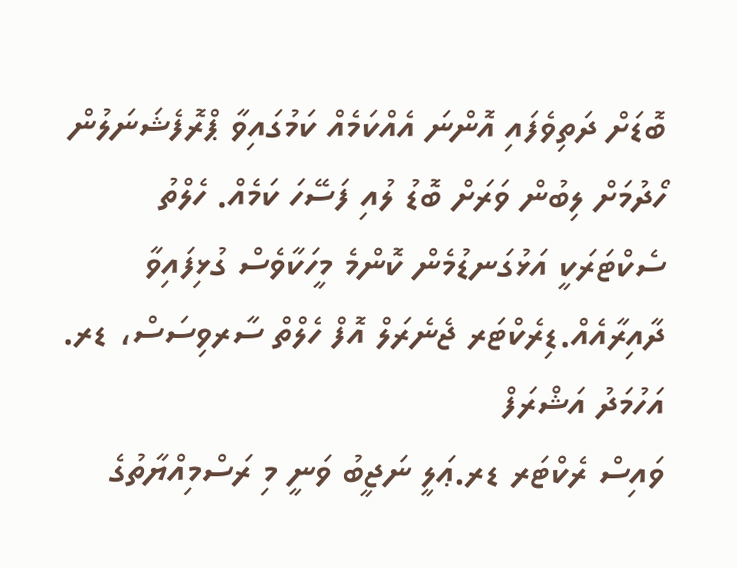ބޮޑަށް ދަތިވެފައި އޮންނަ އެއްކަމެއް ކަމުގައިވާ ޕްރޮފެޝަނަލުން ހޯދުމަށް ލިބުން ވަރަށް ބޮޑު ލުއި ފަސޭހަ ކަމެއް. ހެލްތު ސެކްޓަރަކީ އަޅުގަނޑުމެން ކޮންމެ މީހަކާވެސް ގުޅިފައިވާ ދާއިރާއެއް.ޑިރެކްޓަރ ޖެނެރަލް އޮފް ހެލްތް ސާރވިސަސް، ޑރ. އަހުމަދު އަޝްރަފް
ވައިސް ރެކްޓަރ ޑރ.ޢަލީ ނަޖީބު ވަނީ މި ރަސްމިއްޔާތުގެ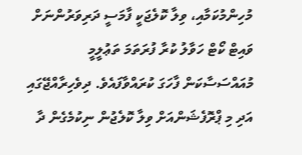މުހިންމުކަމާއި، ވިލާ ކޮލެޖަކީ ފާމަސީ ދަރިވަރުންނަށް ވައިޓް ކޯޓް ހަވާލު ކުރާ ފުރަތަމަ ތަޢުލީމީ މުއައްސަސާކަން ފާހަގަ ކުރައްވާފައެވެ. ދިވެހިރާއްޖޭގައި
އަދި މި ޕްރޮފެޝަންއަށް ވިލާ ކޮލެޖުން ނިކުމެގެން ދާ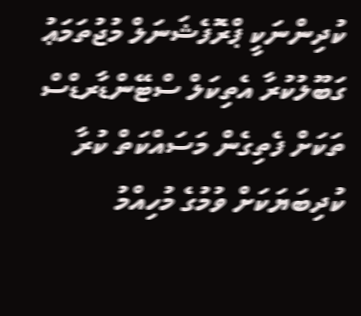ކުދިންނަކީ ޕްރޮފެޝަނަލް މުޖުތަމަޢު ގަބޫލުކުރާ އެތިކަލް ސްޓޭންޑާރޑްސް ތަކަށް ފެތިގެން މަސައްކަތް ކުރާ ކުދިބަޔަކަށް ވުމުގެ މުހިއްމު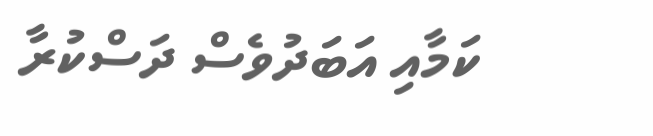ކަމާއި އަބަދުވެސް ދަސްކުރާ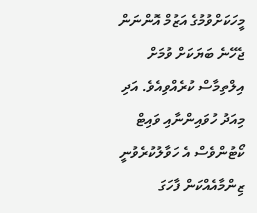މީހަކަށްވުމުގެ އަޒުމް އޮންނަން ޖެހޭނެ ބަޔަކަށް ވުމަށް އިލްތިމާސް ކުރެއްވިއެވެ. އަދި މިއަދު ހުވައިންނާއި ވައިޓް ކޯޓުންވެސް އެ ހަވާލުކުރެވުނީ ޒިންމާއެއްކަން ފާހަގަ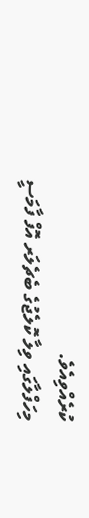ކުރެއްވިއެވެ.
މިހަފްލާގައި ވިލާ ކޮލެޖުގެ ބެޗެލަރ އޮފް ފާމަސީ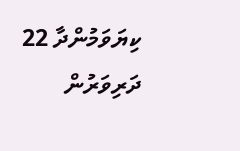ކިޔަވަމުންދާ 22 ދަރިވަރުން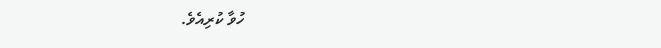ހުވާ ކުރިއެވެ.